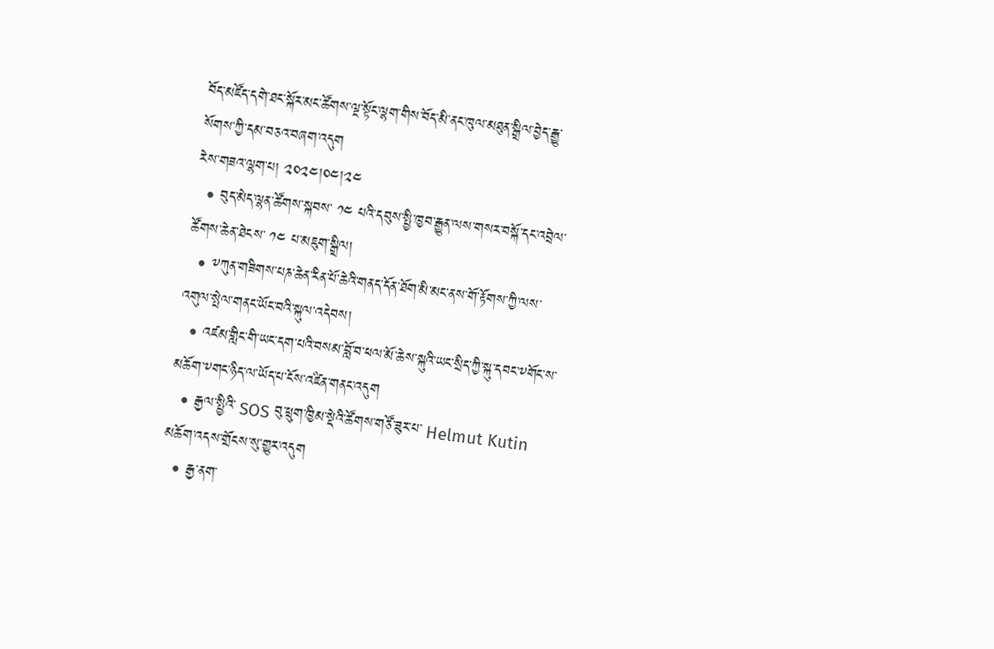བོད་མཛོད་དགེ་ཐང་སྐོར་མང་ཚོགས་ལྔ་སྟོང་ལྷག་གིས་བོད་མི་ནང་ཁུལ་མཐུན་སྒྲིལ་བྱེད་རྒྱུ་སོགས་ཀྱི་དམ་བཅའ་བཞག་འདུག
རེས་གཟའ་ལྷག་པ། ༢༠༢༤།༠༤།༢༤
  • བུད་མེད་ལྷན་ཚོགས་སྐབས་ ༡༤ པའི་དབུས་སྤྱི་ཁྱབ་རྒྱུན་ལས་གསར་བསྐོ་དང་འབྲེལ་ཚོགས་ཆེན་ཐེངས་ ༡༤ པ་མཇུག་སྒྲིལ།
  • ༸ཀུན་གཟིགས་པཎ་ཆེན་རིན་པོ་ཆེའི་གནད་དོན་ཐོག་མི་མང་ནས་གོ་རྟོགས་ཀྱི་ལས་འགུལ་སྤེལ་གནང་ཡོང་བའི་སྐུལ་འདེབས།
  • འཛམ་གླིང་གི་ཡང་དག་པའི་བསམ་བློ་བ་ཕལ་མོ་ཆེས་སྐུའི་ཡང་སྲིད་ཀྱི་སྐུ་དབང་༸གོང་ས་མཆོག་༸གང་ཉིད་ལ་ཡོད་པ་ངོས་འཛིན་གནང་འདུག
  • རྒྱལ་སྤྱིའི་ SOS བུ་ཕྲུག་ཁྱིམ་སྡེའི་ཚོགས་གཙོ་ཟུར་པ་ Helmut Kutin མཆོག་འདས་གྲོངས་སུ་གྱུར་འདུག
  • རྒྱ་ནག་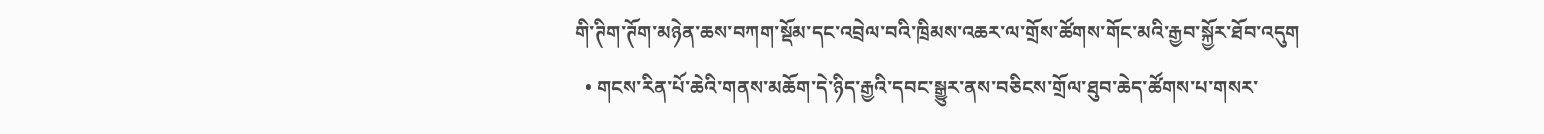གི་ཊིག་ཊོག་མཉེན་ཆས་བཀག་སྡོམ་དང་འབྲེལ་བའི་ཁྲིམས་འཆར་ལ་གྲོས་ཚོགས་གོང་མའི་རྒྱབ་སྐྱོར་ཐོབ་འདུག
  • གངས་རིན་པོ་ཆེའི་གནས་མཆོག་དེ་ཉིད་རྒྱའི་དབང་སྒྱུར་ནས་བཅིངས་གྲོལ་ཐུབ་ཆེད་ཚོགས་པ་གསར་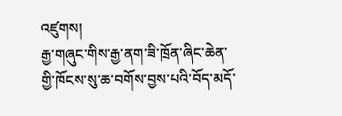འཛུགས།
རྒྱ་གཞུང་གིས་རྒྱ་ནག་ཟི་ཁྲོན་ཞིང་ཆེན་གྱི་ཁོངས་སུ་ཆ་བགོས་བྱས་པའི་བོད་མདོ་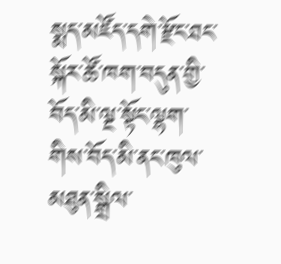སྨད་མཛོད་དགེ་རྫོང་ཐང་སྐོར་ཚོ་ཁག་བདུན་གྱི་བོད་མི་ལྔ་སྟོང་ལྷག་གིས་བོད་མི་ནང་ཁུལ་མཐུན་སྒྲིལ་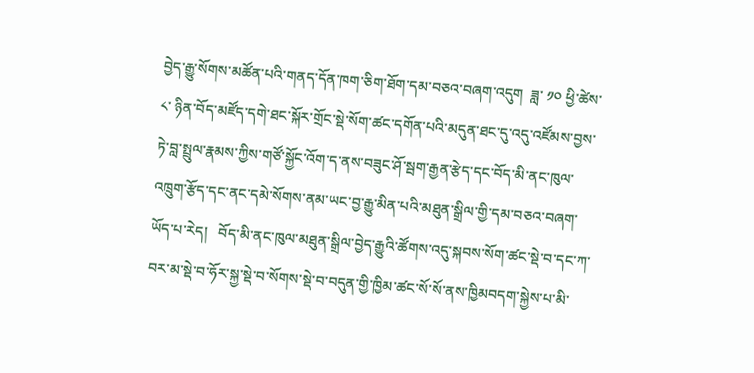བྱེད་རྒྱུ་སོགས་མཚོན་པའི་གནད་དོན་ཁག་ཅིག་ཐོག་དམ་བཅའ་བཞག་འདུག  ཟླ་ ༡༠ ཕྱི་ཚེས་ ༨་ ཉིན་བོད་མཛོད་དགེ་ཐང་སྐོར་གྲོང་སྡེ་སོག་ཚང་དགོན་པའི་མདུན་ཐང་དུ་འདུ་འཛོམས་བྱས་ཏེ་བླ་སྤྲུལ་རྣམས་ཀྱིས་གཙོ་སྐྱོང་འོག་ད་ནས་བཟུང་ཤོ་སྦག་རྒྱན་རྩེད་དང་བོད་མི་ནང་ཁུལ་འཁྲུག་རྩོད་དང་ནང་དམེ་སོགས་ནམ་ཡང་བྱ་རྒྱུ་མིན་པའི་མཐུན་སྒྲིལ་གྱི་དམ་བཅའ་བཞག་ཡོད་པ་རེད།   བོད་མི་ནང་ཁུལ་མཐུན་སྒྲིལ་བྱེད་རྒྱུའི་ཚོགས་འདུ་སྐབས་སོག་ཚང་སྡེ་བ་དང་ཀ་བར་མ་སྡེ་བ་ཧོར་སྐྱ་སྡེ་བ་སོགས་སྡེ་བ་བདུན་གྱི་ཁྱིམ་ཚང་སོ་སོ་ནས་ཁྱིམབདག་སྐྱེས་པ་མི་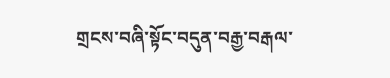གྲངས་བཞི་སྟོང་བདུན་བརྒྱ་བརྒལ་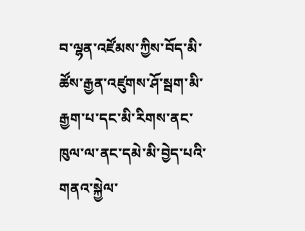བ་ལྷན་འཛོམས་ཀྱིས་བོད་མི་ཚོས་རྒྱན་འཛུགས་ཤོ་སྦག་མི་རྒྱག་པ་དང་མི་རིགས་ནང་ཁུལ་ལ་ནང་དམེ་མི་བྱེད་པའི་གནའ་སྐྱེལ་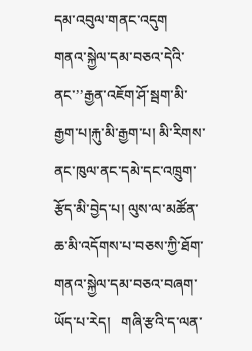དམ་འབུལ་གནང་འདུག  གནའ་སྐྱེལ་དམ་བཅའ་དེའི་ནང་’’རྒྱན་འཇོག་ཤོ་སྦག་མི་རྒྱག་པ།རྐུ་མི་རྒྱག་པ། མི་རིགས་ནང་ཁུལ་ནང་དམེ་དང་འཁྲུག་རྩོད་མི་བྱེད་པ། ལུས་ལ་མཚོན་ཆ་མི་འདོགས་པ་བཅས་ཀྱི་ཐོག་གནའ་སྐྱེལ་དམ་བཅའ་བཞག་ཡོད་པ་རེད།   གཞི་རྩའི་ད་ལན་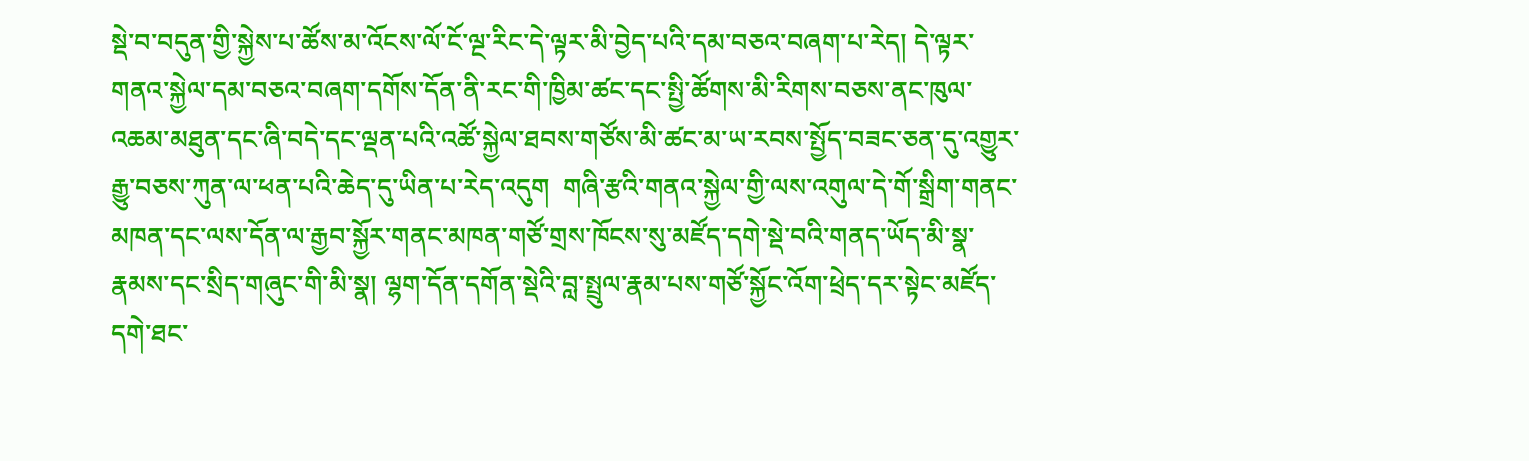སྡེ་བ་བདུན་གྱི་སྐྱེས་པ་ཚོས་མ་འོངས་ལོ་ངོ་ལྔ་རིང་དེ་ལྟར་མི་བྱེད་པའི་དམ་བཅའ་བཞག་པ་རེད། དེ་ལྟར་གནའ་སྐྱེལ་དམ་བཅའ་བཞག་དགོས་དོན་ནི་རང་གི་ཁྱིམ་ཚང་དང་སྤྱི་ཚོགས་མི་རིགས་བཅས་ནང་ཁུལ་འཆམ་མཐུན་དང་ཞི་བདེ་དང་ལྡན་པའི་འཚོ་སྐྱེལ་ཐབས་གཙོས་མི་ཚང་མ་ཡ་རབས་སྤྱོད་བཟང་ཅན་དུ་འགྱུར་རྒྱུ་བཅས་ཀུན་ལ་ཕན་པའི་ཆེད་དུ་ཡིན་པ་རེད་འདུག  གཞི་རྩའི་གནའ་སྐྱེལ་གྱི་ལས་འགུལ་དེ་གོ་སྒྲིག་གནང་མཁན་དང་ལས་དོན་ལ་རྒྱབ་སྐྱོར་གནང་མཁན་གཙོ་གྲས་ཁོངས་སུ་མཛོད་དགེ་སྡེ་བའི་གནད་ཡོད་མི་སྣ་རྣམས་དང་སྲིད་གཞུང་གི་མི་སྣ། ལྷག་དོན་དགོན་སྡེའི་བླ་སྤྲུལ་རྣམ་པས་གཙོ་སྐྱོང་འོག་ཕྲེད་དར་སྟེང་མཛོད་དགེ་ཐང་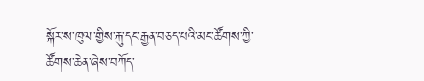སྐོར་ས་ཁུལ་གྱིས་རྐུ་དང་རྒྱན་བཅད་པའི་མང་ཚོགས་ཀྱི་ཚོགས་ཆེན་ཞེས་བཀོད་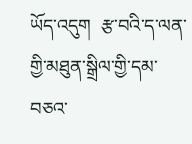ཡོད་འདུག  རྩ་བའི་ད་ལན་གྱི་མཐུན་སྒྲིལ་གྱི་དམ་བཅའ་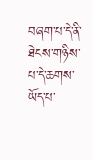བཞག་པ་དེ་ནི་ཐེངས་གཉིས་པ་དེ་ཆགས་ཡོད་པ་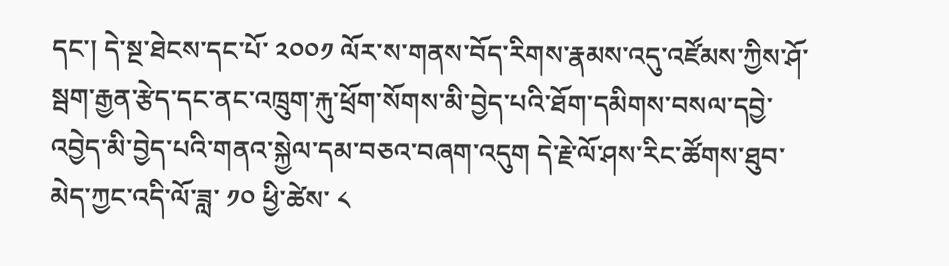དང་། དེ་སྔ་ཐེངས་དང་པོ་ ༢༠༠༡ ལོར་ས་གནས་བོད་རིགས་རྣམས་འདུ་འཛོམས་ཀྱིས་ཤོ་སྦག་རྒྱན་རྩེད་དང་ནང་འཁྲུག་རྐུ་ཕྲོག་སོགས་མི་བྱེད་པའི་ཐོག་དམིགས་བསལ་དབྱེ་འབྱེད་མི་བྱེད་པའི་གནའ་སྐྱེལ་དམ་བཅའ་བཞག་འདུག དེ་རྗེ་ལོ་ཤས་རིང་ཚོགས་ཐུབ་མེད་ཀྱང་འདི་ལོ་ཟླ་ ༡༠ ཕྱི་ཚེས་ ༨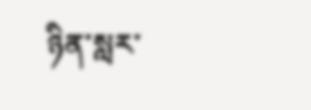ཉིན་སླར་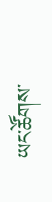ཡང་ཚོགས་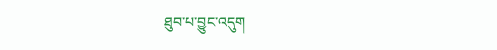ཐུབ་པ་བྱུང་འདུག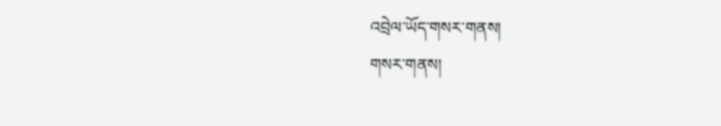འབྲེལ་ཡོད་གསར་གནས།
གསར་གནས།